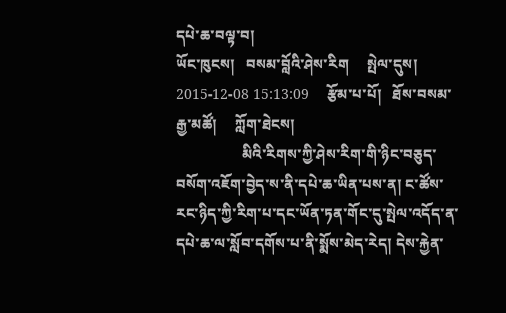དཔེ་ཆ་བལྟ་བ།
ཡོང་ཁུངས།   བསམ་བློའི་ཤེས་རིག     སྤེལ་དུས།  2015-12-08 15:13:09     རྩོམ་པ་པོ།   ཐོས་བསམ་རྒྱ་མཚོ།     ཀློག་ཐེངས།
                  མིའི་རིགས་ཀྱི་ཤེས་རིག་གི་ཉིང་བཅུད་བསོག་འཇོག་བྱེད་ས་ནི་དཔེ་ཆ་ཡིན་པས་ན། ང་ཚོས་རང་ཉིད་ཀྱི་རིག་པ་དང་ཡོན་ཏན་གོང་དུ་སྤེལ་འདོད་ན་དཔེ་ཆ་ལ་སློབ་དགོས་པ་ནི་སྨོས་མེད་རེད། དེས་རྐྱེན་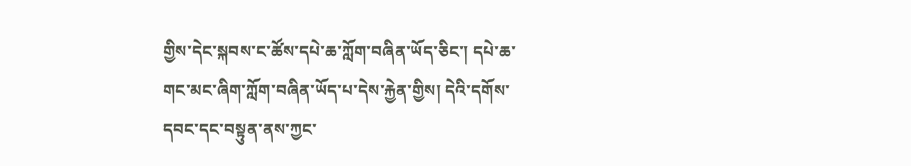གྱིས་དེང་སྐབས་ང་ཚོས་དཔེ་ཆ་ཀློག་བཞིན་ཡོད་ཅིང་། དཔེ་ཆ་གང་མང་ཞིག་ཀློག་བཞིན་ཡོད་པ་དེས་རྐྱེན་གྱིས། དེའི་དགོས་དབང་དང་བསྟུན་ནས་ཀྱང་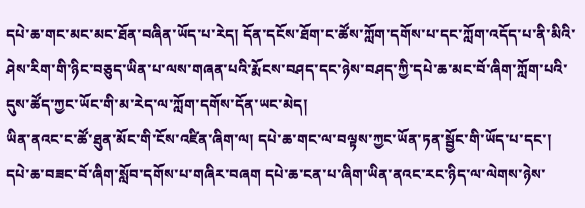དཔེ་ཆ་གང་མང་མང་ཐོན་བཞིན་ཡོད་པ་རེད། དོན་དངོས་ཐོག་ང་ཚོས་ཀློག་དགོས་པ་དང་ཀློག་འདོད་པ་ནི་མིའི་ཤེས་རིག་གི་ཉིང་བཅུད་ཡིན་པ་ལས་གཞན་པའི་རྨོངས་བཤད་དང་ཉེས་བཤད་ཀྱི་དཔེ་ཆ་མང་བོ་ཞིག་ཀློག་པའི་དུས་ཚོད་ཀྱང་ཡོང་གི་མ་རེད་ལ་ཀློག་དགོས་དོན་ཡང་མེད།
ཡིན་ནའང་ང་ཚོ་ཐུན་མོང་གི་ངོས་འཛིན་ཞིག་ལ། དཔེ་ཆ་གང་ལ་བལྟས་ཀྱང་ཡོན་ཏན་སྦྱོང་གི་ཡོད་པ་དང་། དཔེ་ཆ་བཟང་བོ་ཞིག་སློབ་དགོས་པ་གཞིར་བཞག དཔེ་ཆ་ངན་པ་ཞིག་ཡིན་ནའང་རང་ཉིད་ལ་ལེགས་ཉེས་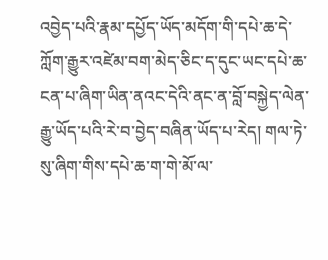འབྱེད་པའི་རྣམ་དཔྱོད་ཡོད་མདོག་གི་དཔེ་ཆ་དེ་ཀློག་རྒྱུར་འཛེམ་བག་མེད་ཅིང་ད་དུང་ཡང་དཔེ་ཆ་ངན་པ་ཞིག་ཡིན་ནའང་དེའི་ནང་ན་བློ་བསྐྱེད་ལེན་རྒྱུ་ཡོད་པའི་རེ་བ་བྱེད་བཞིན་ཡོད་པ་རེད། གལ་ཏེ་སུ་ཞིག་གིས་དཔེ་ཆ་ག་གེ་མོ་ལ་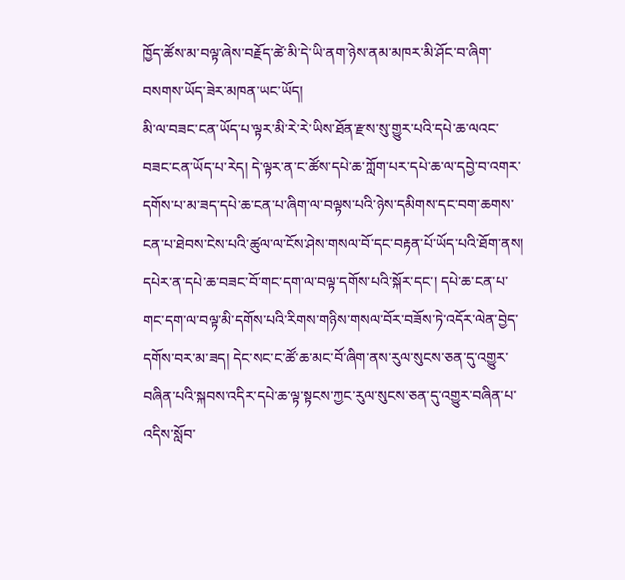ཁྱོད་ཚོས་མ་བལྟ་ཞེས་བརྗོད་ཚེ་མི་དེ་ཡི་ནག་ཉེས་ནམ་མཁར་མི་ཤོང་བ་ཞིག་བསགས་ཡོད་ཟེར་མཁན་ཡང་ཡོད།
མི་ལ་བཟང་ངན་ཡོད་པ་ལྟར་མི་རེ་རེ་ཡིས་ཐོན་རྫས་སུ་གྱུར་པའི་དཔེ་ཆ་ལའང་བཟང་ངན་ཡོད་པ་རེད། དེ་ལྟར་ན་ང་ཚོས་དཔེ་ཆ་ཀློག་པར་དཔེ་ཆ་ལ་དབྱེ་བ་འགར་དགོས་པ་མ་ཟད་དཔེ་ཆ་ངན་པ་ཞིག་ལ་བལྟས་པའི་ཉེས་དམིགས་དང་བག་ཆགས་ངན་པ་ཐེབས་ངེས་པའི་ཚུལ་ལ་ངོས་ཤེས་གསལ་བོ་དང་བརྟན་པོ་ཡོད་པའི་ཐོག་ནས། དཔེར་ན་དཔེ་ཆ་བཟང་བོ་གང་དག་ལ་བལྟ་དགོས་པའི་སྐོར་དང་། དཔེ་ཆ་ངན་པ་གང་དག་ལ་བལྟ་མི་དགོས་པའི་རིགས་གཉིས་གསལ་བོར་བཟོས་ཏེ་འདོར་ལེན་བྱེད་དགོས་བར་མ་ཟད། དེང་སང་ང་ཚོ་ཆ་མང་བོ་ཞིག་ནས་རུལ་སུངས་ཅན་དུ་འགྱུར་བཞིན་པའི་སྐབས་འདིར་དཔེ་ཆ་ལྟ་སྟངས་ཀྱང་རུལ་སུངས་ཅན་དུ་འགྱུར་བཞིན་པ་འདིས་སློབ་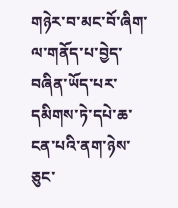གཉེར་བ་མང་བོ་ཞིག་ལ་གནོད་པ་བྱེད་བཞིན་ཡོད་པར་དམིགས་ཏེ་དཔེ་ཆ་ངན་པའི་ནག་ཉེས་ཅུང་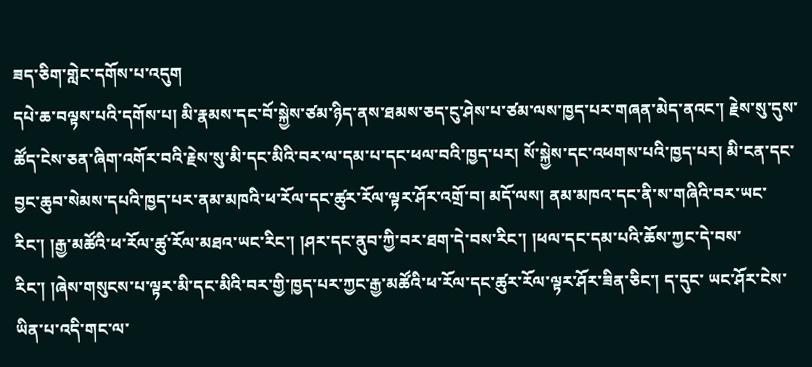ཟད་ཅིག་གླེང་དགོས་པ་འདུག
དཔེ་ཆ་བལྟས་པའི་དགོས་པ། མི་རྣམས་དང་བོ་སྐྱེས་ཙམ་ཉིད་ནས་ཐམས་ཅད་ངུ་ཤེས་པ་ཙམ་ལས་ཁྱད་པར་གཞན་མེད་ནའང་། རྗེས་སུ་དུས་ཚོད་ངེས་ཅན་ཞིག་འགོར་བའི་རྗེས་སུ་མི་དང་མིའི་བར་ལ་དམ་པ་དང་ཕལ་བའི་ཁྱད་པར། སོ་སྐྱེས་དང་འཕགས་པའི་ཁྱད་པར། མི་ངན་དང་བྱང་ཆུབ་སེམས་དཔའི་ཁྱད་པར་ནམ་མཁའི་ཕ་རོལ་དང་ཚུར་རོལ་ལྟར་ཤོར་འགྲོ་བ། མདོ་ལས། ནམ་མཁའ་དང་ནི་ས་གཞིའི་བར་ཡང་རིང་། །རྒྱ་མཚོའི་ཕ་རོལ་ཚུ་རོལ་མཐའ་ཡང་རིང་། །ཤར་དང་ནུབ་ཀྱི་བར་ཐག་དེ་བས་རིང་། །ཕལ་དང་དམ་པའི་ཆོས་ཀྱང་དེ་བས་རིང་། །ཞེས་གསུངས་པ་ལྟར་མི་དང་མིའི་བར་གྱི་ཁྱད་པར་ཀྱང་རྒྱ་མཚོའི་ཕ་རོལ་དང་ཚུར་རོལ་ལྟར་ཤོར་ཟིན་ཅིང་། ད་དུང་ ཡང་ཤོར་ངེས་ཡིན་པ་འདི་གང་ལ་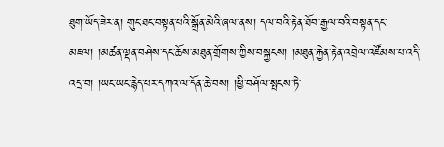ཐུག་ཡོད་ཟེར་ན། གུང་ཐང་བསྟན་པའི་སྒྲོན་མེའི་ཞལ་ནས། དལ་བའི་རྟེན་ཐོབ་རྒྱལ་བའི་བསྟན་དང་མཇལ། །མཚན་ལྡན་བཤེས་དང་ཆོས་མཐུན་གྲོགས་ཀྱིས་བསྐྱངས། །མཐུན་རྐྱེན་རྟེན་འབྲེལ་འཛོམས་པ་འདི་འདྲ་བ། །ཡང་ཡང་རྙེད་པར་དཀའ་ལ་དོན་ཆེ་བས། །ཕྱི་བཤོལ་སྤངས་ཏེ་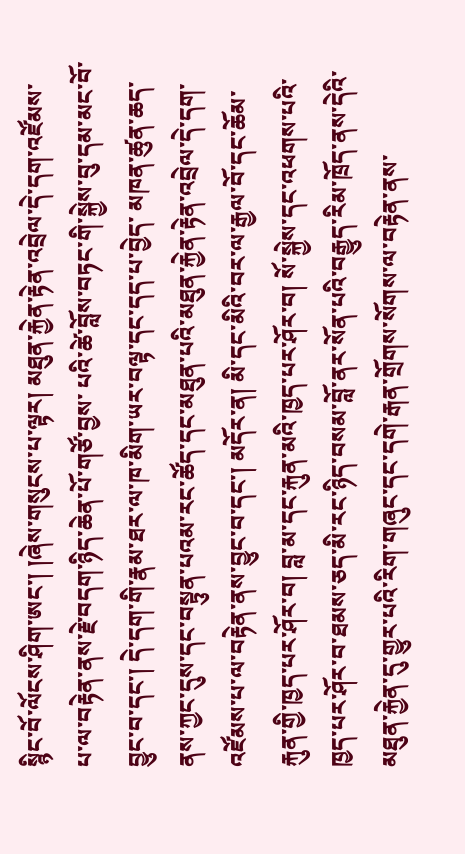སྙིང་བོ་ལོངས་ཤིག་ཨང་། །ཞེས་གསུངས་པ་ལྟར། མཐུན་རྐྱེན་རྟེན་འབྲེལ་དེ་དག་འཛོམས་པ་ལ་བརྟེན་ནས་རྗེ་བདག་ཉིད་ཆེན་པོ་གཙོ་བྱས་ པའི་ཚེ་བློས་བཏང་གི་སྐྱེས་བུ་དམ་མང་བོ་བྱུང་བ་དང་། དེ་དག་གི་རྣམ་ཐར་ལ་ཁ་མིག་ཡར་བལྟ་དང་དད་པ་བྱེད་ མཁན་ཚུན་ཆད་ནས་ཀྱང་དུས་དང་བསྟུན་པའམ་རང་ཚོད་དང་མཐུན་པའི་མཐུན་རྐྱེན་རྟེན་འབྲེལ་དེ་དག་ འཛོམས་པ་ལ་བརྟེན་ནས་བྱུང་བ་དང་། མདོར་ན། མི་དང་མིའི་བར་ལ་རྒྱལ་བོ་དང་ཆོམ་རྐུན་གྱི་ཁྱད་པར་ཤོར་བ། བླ་མ་དང་རྐུན་མའི་ཁྱད་པར་ཤོར་བ། སོ་སྐྱེས་དང་འཕགས་པའི་ཁྱད་པར་ཤོར་བ་ཐམས་ཅད་མི་རང་ཉིད་བསམ་བློ་ནར་སོན་པའི་བརྒྱུད་རིམ་ཁྲོད་ནས་དེའི་མཐུན་རྐྱེན་དུ་གྱུར་པའི་རིག་གཞུང་དང་དགེ་རྒན་གྲོགས་སོགས་ལ་བརྟེན་ནས་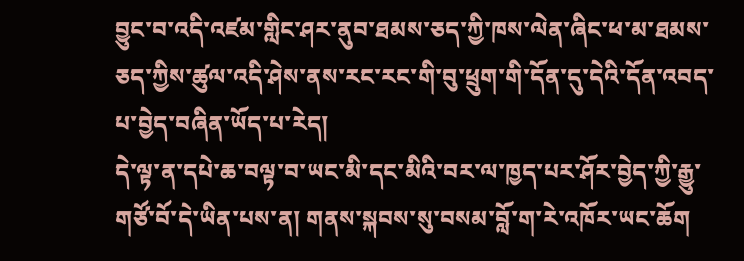བྱུང་བ་འདི་འཛམ་གླིང་ཤར་ནུབ་ཐམས་ཅད་ཀྱི་ཁས་ལེན་ཞིང་ཕ་མ་ཐམས་ཅད་ཀྱིས་ཚུལ་འདི་ཤེས་ནས་རང་རང་གི་བུ་ཕྲུག་གི་དོན་དུ་དེའི་དོན་འབད་པ་བྱེད་བཞིན་ཡོད་པ་རེད།
དེ་ལྟ་ན་དཔེ་ཆ་བལྟ་བ་ཡང་མི་དང་མིའི་བར་ལ་ཁྱད་པར་ཤོར་བྱེད་ཀྱི་རྒྱུ་གཙོ་བོ་དེ་ཡིན་པས་ན། གནས་སྐབས་སུ་བསམ་བློ་ག་རེ་འཁོར་ཡང་ཆོག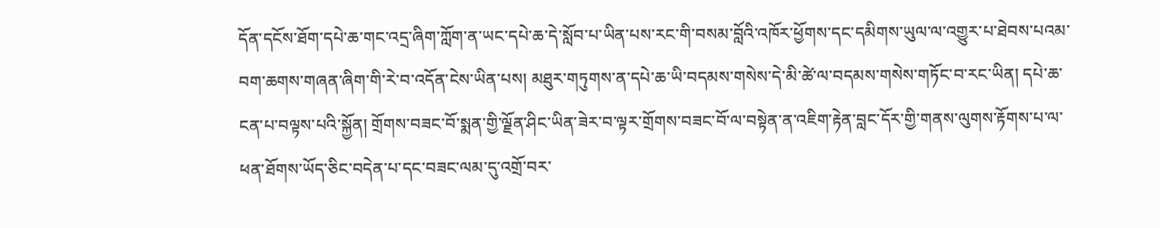དོན་དངོས་ཐོག་དཔེ་ཆ་གང་འདྲ་ཞིག་ཀློག་ན་ཡང་དཔེ་ཆ་དེ་སློབ་པ་ཡིན་པས་རང་གི་བསམ་བློའི་འཁོར་ཕྱོགས་དང་དམིགས་ཡུལ་ལ་འགྱུར་པ་ཐེབས་པའམ་བག་ཆགས་གཞན་ཞིག་གི་རེ་བ་འདོན་ངེས་ཡིན་པས། མཐུར་གཏུགས་ན་དཔེ་ཆ་ཡི་བདམས་གསེས་དེ་མི་ཚེ་ལ་བདམས་གསེས་གཏོང་བ་རང་ཡིན། དཔེ་ཆ་ངན་པ་བལྟས་པའི་སྐྱོན། གྲོགས་བཟང་བོ་སྨན་གྱི་ལྗོན་ཤིང་ཡིན་ཟེར་བ་ལྟར་གྲོགས་བཟང་བོ་ལ་བསྟེན་ན་འཇིག་རྟེན་བླང་དོར་གྱི་གནས་ལུགས་རྟོགས་པ་ལ་ཕན་ཐོགས་ཡོད་ཅིང་བདེན་པ་དང་བཟང་ལམ་དུ་འགྲོ་བར་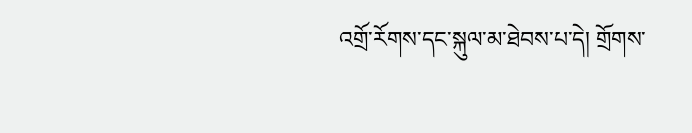འགྲོ་རོགས་དང་སྐུལ་མ་ཐེབས་པ་དེ། གྲོགས་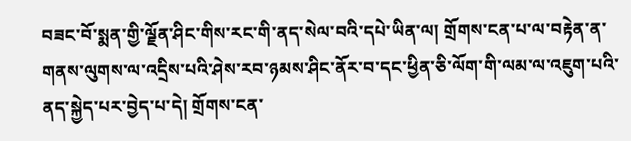བཟང་བོ་སྨན་གྱི་ལྗོན་ཤིང་གིས་རང་གི་ནད་སེལ་བའི་དཔེ་ཡིན་ལ། གྲོགས་ངན་པ་ལ་བརྟེན་ན་གནས་ལུགས་ལ་འདྲིས་པའི་ཤེས་རབ་ཉམས་ཤིང་ནོར་བ་དང་ཕྱིན་ཅི་ལོག་གི་ལམ་ལ་འཇུག་པའི་ནད་སྐྱེད་པར་བྱེད་པ་དེ། གྲོགས་ངན་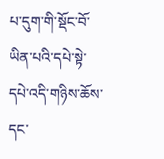པ་དུག་གི་སྡོང་བོ་ཡིན་པའི་དཔེ་སྟེ་དཔེ་འདི་གཉིས་ཆོས་དང་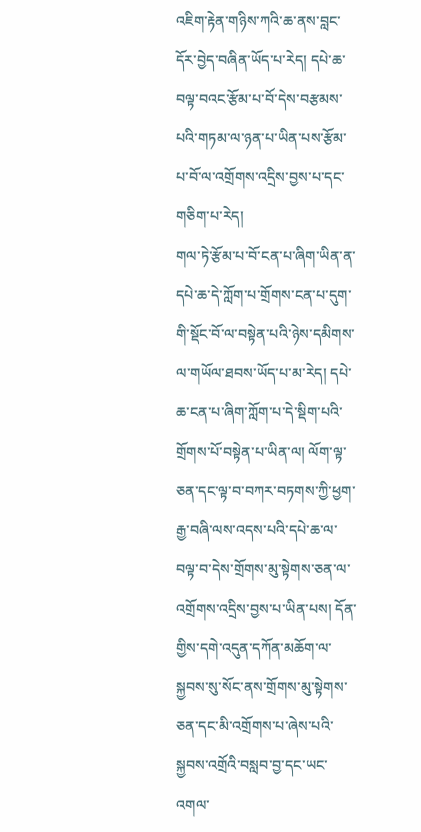འཇིག་རྟེན་གཉིས་ཀའི་ཆ་ནས་བླང་དོར་བྱེད་བཞིན་ཡོད་པ་རེད། དཔེ་ཆ་བལྟ་བའང་རྩོམ་པ་བོ་དེས་བརྩམས་པའི་གཏམ་ལ་ཉན་པ་ཡིན་པས་རྩོམ་པ་བོ་ལ་འགྲོགས་འདྲིས་བྱས་པ་དང་གཅིག་པ་རེད།
གལ་ཏེ་རྩོམ་པ་བོ་ངན་པ་ཞིག་ཡིན་ན་དཔེ་ཆ་དེ་ཀློག་པ་གྲོགས་ངན་པ་དུག་གི་སྡོང་བོ་ལ་བསྟེན་པའི་ཉེས་དམིགས་ལ་གཡོལ་ཐབས་ཡོད་པ་མ་རེད། དཔེ་ཆ་ངན་པ་ཞིག་ཀློག་པ་དེ་སྡིག་པའི་གྲོགས་པོ་བསྟེན་པ་ཡིན་ལ། ལོག་ལྟ་ཅན་དང་ལྟ་བ་བཀར་བཏགས་ཀྱི་ཕྱག་རྒྱ་བཞི་ལས་འདས་པའི་དཔེ་ཆ་ལ་བལྟ་བ་དེས་གྲོགས་མུ་སྟེགས་ཅན་ལ་འགྲོགས་འདྲིས་བྱས་པ་ཡིན་པས། དོན་གྱིས་དགེ་འདུན་དཀོན་མཆོག་ལ་སྐྱབས་སུ་སོང་ནས་གྲོགས་མུ་སྟེགས་ཅན་དང་མི་འགྲོགས་པ་ཞེས་པའི་སྐྱབས་འགྲོའི་བསླབ་བྱ་དང་ཡང་འགལ་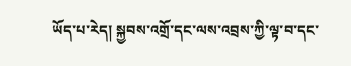ཡོད་པ་རེད། སྐྱབས་འགྲོ་དང་ལས་འབྲས་ཀྱི་ལྟ་བ་དང་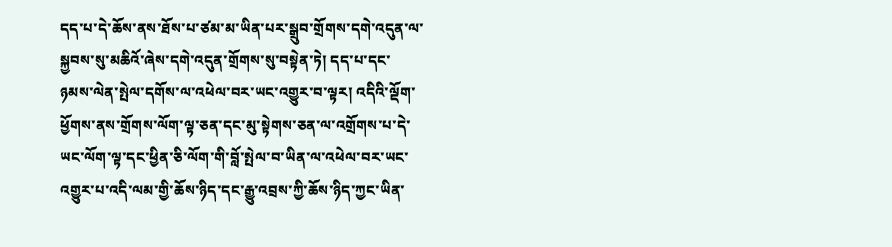དད་པ་དེ་ཆོས་ནས་ཐོས་པ་ཙམ་མ་ཡིན་པར་སྒྲུབ་གྲོགས་དགེ་འདུན་ལ་སྐྱབས་སུ་མཆིའོ་ཞེས་དགེ་འདུན་གྲོགས་སུ་བསྟེན་ཏེ། དད་པ་དང་ཉམས་ལེན་སྤེལ་དགོས་ལ་འཕེལ་བར་ཡང་འགྱུར་བ་ལྟར། འདིའི་ལྡོག་ཕྱོགས་ནས་གྲོགས་ལོག་ལྟ་ཅན་དང་མུ་སྟེགས་ཅན་ལ་འགྲོགས་པ་དེ་ཡང་ལོག་ལྟ་དང་ཕྱིན་ཅི་ལོག་གི་བློ་སྤེལ་བ་ཡིན་ལ་འཕེལ་བར་ཡང་འགྱུར་པ་འདི་ལམ་གྱི་ཆོས་ཉིད་དང་རྒྱུ་འབྲས་ཀྱི་ཆོས་ཉིད་ཀྱང་ཡིན་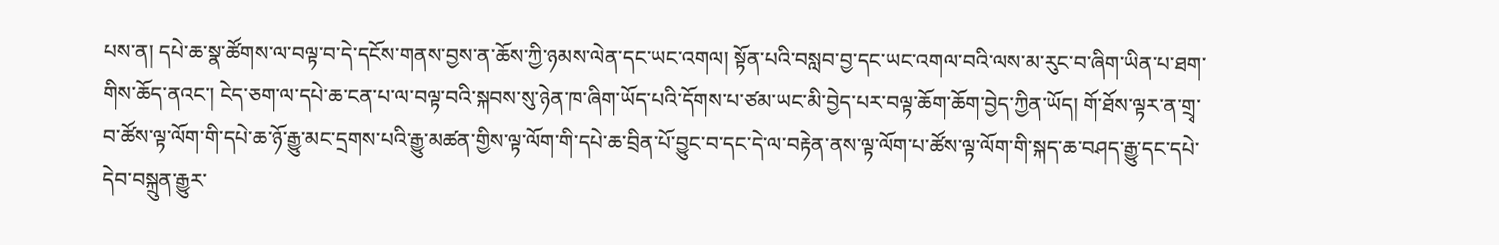པས་ན། དཔེ་ཆ་སྣ་ཚོགས་ལ་བལྟ་བ་དེ་དངོས་གནས་བྱས་ན་ཆོས་ཀྱི་ཉམས་ལེན་དང་ཡང་འགལ། སྟོན་པའི་བསླབ་བྱ་དང་ཡང་འགལ་བའི་ལས་མ་རུང་བ་ཞིག་ཡིན་པ་ཐག་གིས་ཆོད་ནའང་། ངེད་ཅག་ལ་དཔེ་ཆ་ངན་པ་ལ་བལྟ་བའི་སྐབས་སུ་ཉེན་ཁ་ཞིག་ཡོད་པའི་དོགས་པ་ཙམ་ཡང་མི་བྱེད་པར་བལྟ་ཆོག་ཆོག་བྱེད་ཀྱིན་ཡོད། གོ་ཐོས་ལྟར་ན་གྲྭ་བ་ཚོས་ལྟ་ལོག་གི་དཔེ་ཆ་ཉོ་རྒྱུ་མང་དྲགས་པའི་རྒྱུ་མཚན་གྱིས་ལྟ་ལོག་གི་དཔེ་ཆ་བྲིན་པོ་བྱུང་བ་དང་དེ་ལ་བརྟེན་ནས་ལྟ་ལོག་པ་ཚོས་ལྟ་ལོག་གི་སྐད་ཆ་བཤད་རྒྱུ་དང་དཔེ་དེབ་བསྐྲུན་རྒྱུར་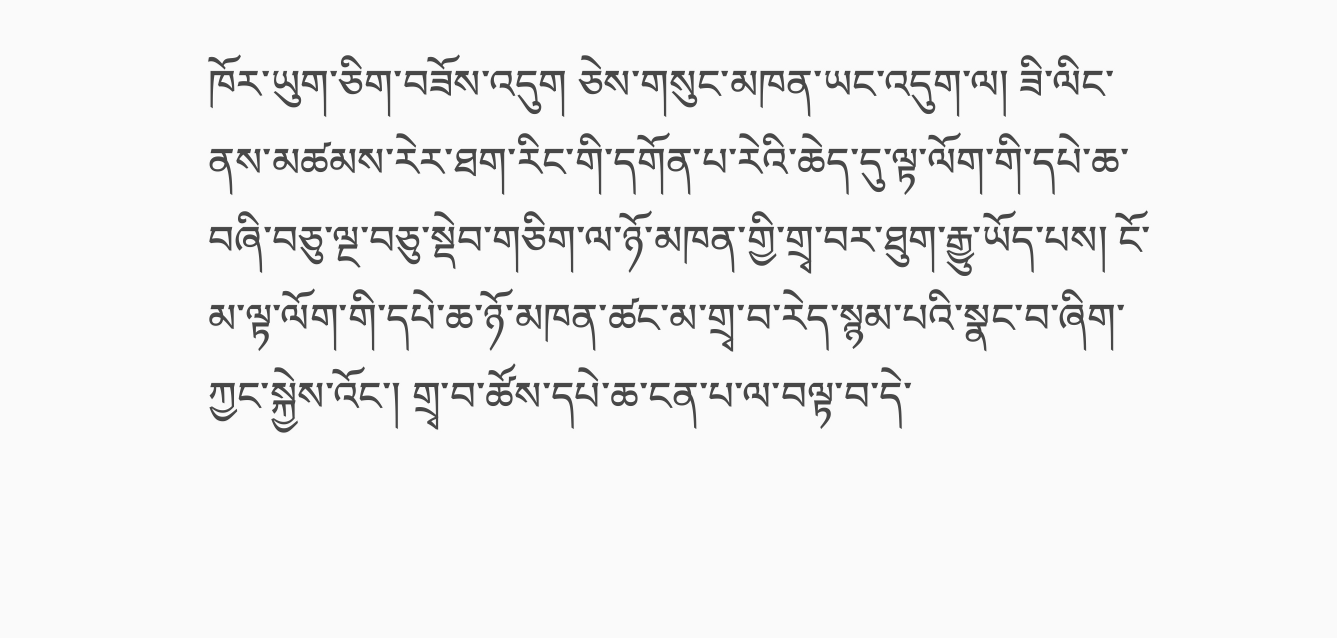ཁོར་ཡུག་ཅིག་བཟོས་འདུག ཅེས་གསུང་མཁན་ཡང་འདུག་ལ། ཟི་ལིང་ནས་མཚམས་རེར་ཐག་རིང་གི་དགོན་པ་རེའི་ཆེད་དུ་ལྟ་ལོག་གི་དཔེ་ཆ་བཞི་བཅུ་ལྔ་བཅུ་སྡེབ་གཅིག་ལ་ཉོ་མཁན་གྱི་གྲྭ་བར་ཐུག་རྒྱུ་ཡོད་པས། ངོ་མ་ལྟ་ལོག་གི་དཔེ་ཆ་ཉོ་མཁན་ཚང་མ་གྲྭ་བ་རེད་སྙམ་པའི་སྣང་བ་ཞིག་ཀྱང་སྐྱེས་འོང་། གྲྭ་བ་ཚོས་དཔེ་ཆ་ངན་པ་ལ་བལྟ་བ་དེ་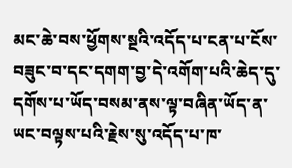མང་ཆེ་བས་ཕྱོགས་སྔའི་འདོད་པ་ངན་པ་ངོས་བཟུང་བ་དང་དགག་བྱ་དེ་འགོག་པའི་ཆེད་དུ་དགོས་པ་ཡོད་བསམ་ནས་ལྟ་བཞིན་ཡོད་ན་ཡང་བལྟས་པའི་རྗེས་སུ་འདོད་པ་ཁ་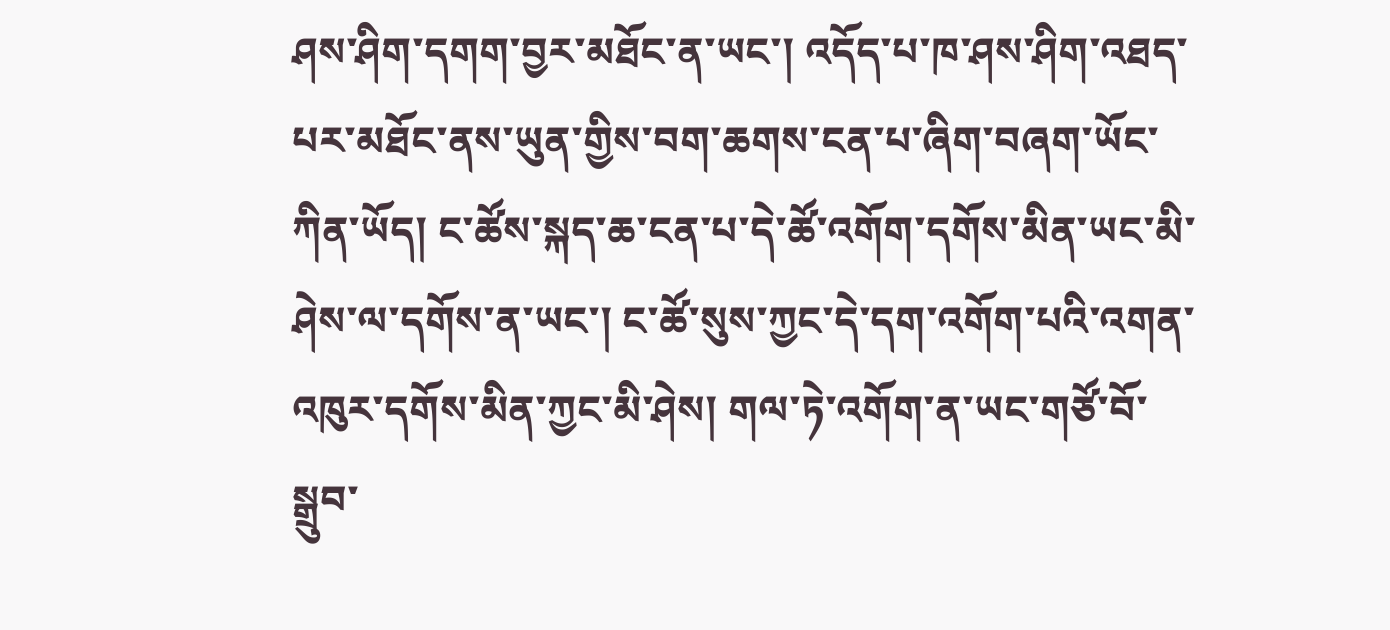ཤས་ཤིག་དགག་བྱར་མཐོང་ན་ཡང་། འདོད་པ་ཁ་ཤས་ཤིག་འཐད་པར་མཐོང་ནས་ཡུན་གྱིས་བག་ཆགས་ངན་པ་ཞིག་བཞག་ཡོང་ཀིན་ཡོད། ང་ཚོས་སྐད་ཆ་ངན་པ་དེ་ཚོ་འགོག་དགོས་མིན་ཡང་མི་ཤེས་ལ་དགོས་ན་ཡང་། ང་ཚོ་སུས་ཀྱང་དེ་དག་འགོག་པའི་འགན་འཁུར་དགོས་མིན་ཀྱང་མི་ཤེས། གལ་ཏེ་འགོག་ན་ཡང་གཙོ་བོ་སྒྲུབ་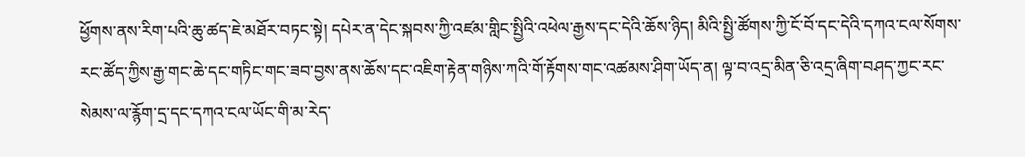ཕྱོགས་ནས་རིག་པའི་ཆུ་ཚད་ཇེ་མཐོར་བཏང་སྟེ། དཔེར་ན་དེང་སྐབས་ཀྱི་འཛམ་གླིང་སྤྱིའི་འཕེལ་རྒྱས་དང་དེའི་ཆོས་ཉིད། མིའི་སྤྱི་ཚོགས་ཀྱི་ངོ་བོ་དང་དེའི་དཀའ་ངལ་སོགས་རང་ཚོད་ཀྱིས་རྒྱ་གང་ཆེ་དང་གཏིང་གང་ཟབ་བྱས་ནས་ཆོས་དང་འཇིག་རྟེན་གཉིས་ཀའི་གོ་རྟོགས་གང་འཚམས་ཤིག་ཡོད་ན། ལྟ་བ་འདྲ་མིན་ཅི་འདྲ་ཞིག་བཤད་ཀྱང་རང་སེམས་ལ་རྙོག་དྲ་དང་དཀའ་ངལ་ཡོང་གི་མ་རེད་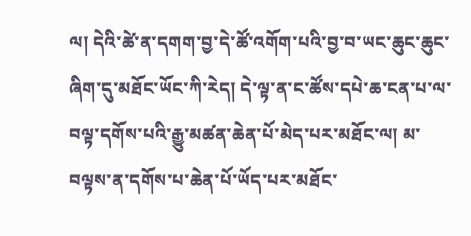ལ། དེའི་ཚེ་ན་དགག་བྱ་དེ་ཚོ་འགོག་པའི་བྱ་བ་ཡང་ཆུང་ཆུང་ཞིག་དུ་མཐོང་ཡོང་ཀི་རེད། དེ་ལྟ་ན་ང་ཚོས་དཔེ་ཆ་ངན་པ་ལ་བལྟ་དགོས་པའི་རྒྱུ་མཚན་ཆེན་པོ་མེད་པར་མཐོང་ལ། མ་བལྟས་ན་དགོས་པ་ཆེན་པོ་ཡོད་པར་མཐོང་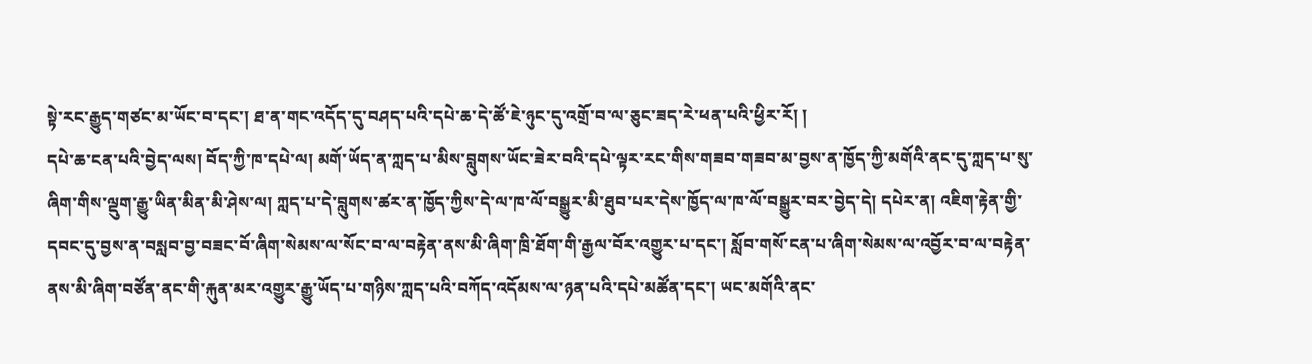སྟེ་རང་རྒྱུད་གཙང་མ་ཡོང་བ་དང་། ཐ་ན་གང་འདོད་དུ་བཤད་པའི་དཔེ་ཆ་དེ་ཚོ་ཇེ་ཉུང་དུ་འགྲོ་བ་ལ་ཅུང་ཟད་རེ་ཕན་པའི་ཕྱིར་རོ། །
དཔེ་ཆ་ངན་པའི་བྱེད་ལས། བོད་ཀྱི་ཁ་དཔེ་ལ། མགོ་ཡོད་ན་ཀླད་པ་མིས་བླུགས་ཡོང་ཟེར་བའི་དཔེ་ལྟར་རང་གིས་གཟབ་གཟབ་མ་བྱས་ན་ཁྱོད་ཀྱི་མགོའི་ནང་དུ་ཀླད་པ་སུ་ཞིག་གིས་ལྡུག་རྒྱུ་ཡིན་མིན་མི་ཤེས་ལ། ཀླད་པ་དེ་བླུགས་ཚར་ན་ཁྱོད་ཀྱིས་དེ་ལ་ཁ་ལོ་བསྒྱུར་མི་ཐུབ་པར་དེས་ཁྱོད་ལ་ཁ་ལོ་བསྒྱུར་བར་བྱེད་དེ། དཔེར་ན། འཇིག་རྟེན་གྱི་དབང་དུ་བྱས་ན་བསླབ་བྱ་བཟང་བོ་ཞིག་སེམས་ལ་སོང་བ་ལ་བརྟེན་ནས་མི་ཞིག་ཁྲི་ཐོག་གི་རྒྱལ་བོར་འགྱུར་པ་དང་། སློབ་གསོ་ངན་པ་ཞིག་སེམས་ལ་འབྱོར་བ་ལ་བརྟེན་ནས་མི་ཞིག་བཙོན་ནང་གི་རྐུན་མར་འགྱུར་རྒྱུ་ཡོད་པ་གཉིས་ཀླད་པའི་བཀོད་འདོམས་ལ་ཉན་པའི་དཔེ་མཚོན་དང་། ཡང་མགོའི་ནང་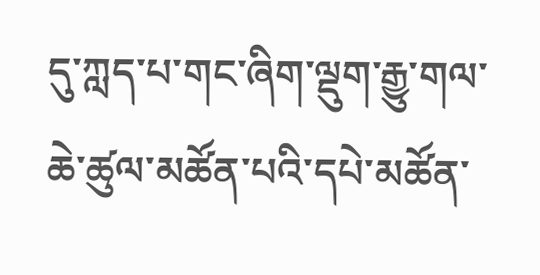དུ་ཀླད་པ་གང་ཞིག་ལྡུག་རྒྱུ་གལ་ཆེ་ཚུལ་མཚོན་པའི་དཔེ་མཚོན་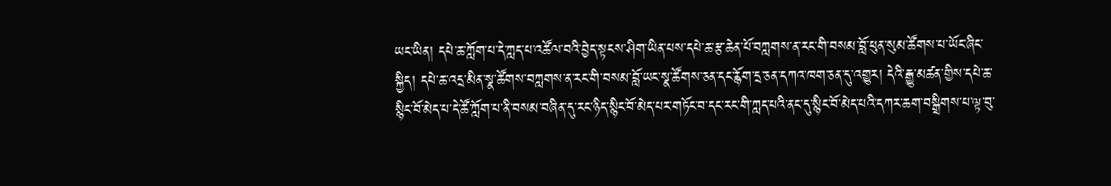ཡང་ཡིན། དཔེ་ཆ་ཀློག་པ་དེ་ཀླད་པ་འཚོལ་བའི་བྱེད་སྟངས་ཤིག་ཡིན་པས་དཔེ་ཆ་རྩ་ཆེན་པོ་བཀླགས་ན་རང་གི་བསམ་བློ་ཕུན་སུམ་ཚོགས་པ་ཡོང་ཞིང་སྐྱིད། དཔེ་ཆ་འདྲ་མིན་སྣ་ཚོགས་བཀླགས་ན་རང་གི་བསམ་བློ་ཡང་སྣ་ཚོགས་ཅན་དང་རྙོག་དྲ་ཅན་དཀའ་ཁག་ཅན་དུ་འགྱུར། དེའི་རྒྱུ་མཚན་གྱིས་དཔེ་ཆ་སྙིང་བོ་མེད་པ་དེ་ཚོ་ཀློག་པ་ནི་བསམ་བཞིན་དུ་རང་ཉིད་སྙིང་བོ་མེད་པར་གཏོང་བ་དང་རང་གི་ཀླད་པའི་ནང་དུ་སྙིང་བོ་མེད་པའི་དཀར་ཆག་བསྒྲིགས་པ་ལྟ་བུ་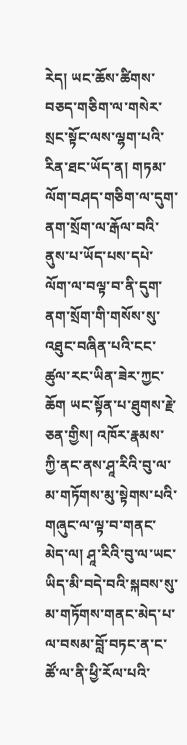རེད། ཡང་ཆོས་ཚིགས་བཅད་གཅིག་ལ་གསེར་སྲང་སྟོང་ལས་ལྷག་པའི་རིན་ཐང་ཡོད་ན། གཏམ་ལོག་བཤད་གཅིག་ལ་དུག་ནག་སྲོག་ལ་རྒོལ་བའི་ནུས་པ་ཡོད་པས་དཔེ་ལོག་ལ་བལྟ་བ་ནི་དུག་ནག་སྲོག་གི་གསོས་སུ་འཐུང་བཞིན་པའི་ངང་ཚུལ་རང་ཡིན་ཟེར་ཀྱང་ཆོག ཡང་སྟོན་པ་ཐུགས་རྗེ་ཅན་གྱིས། འཁོར་རྣམས་ཀྱི་ནང་ནས་ཤཱ་རིའི་བུ་ལ་མ་གཏོགས་མུ་སྟེགས་པའི་གཞུང་ལ་ལྟ་བ་གནང་མེད་ལ། ཤཱ་རིའི་བུ་ལ་ཡང་ཡིད་མི་བདེ་བའི་སྐབས་སུ་མ་གཏོགས་གནང་མེད་པ་ལ་བསམ་བློ་བཏང་ན་ང་ཚོ་ལ་ནི་ཕྱི་རོལ་པའི་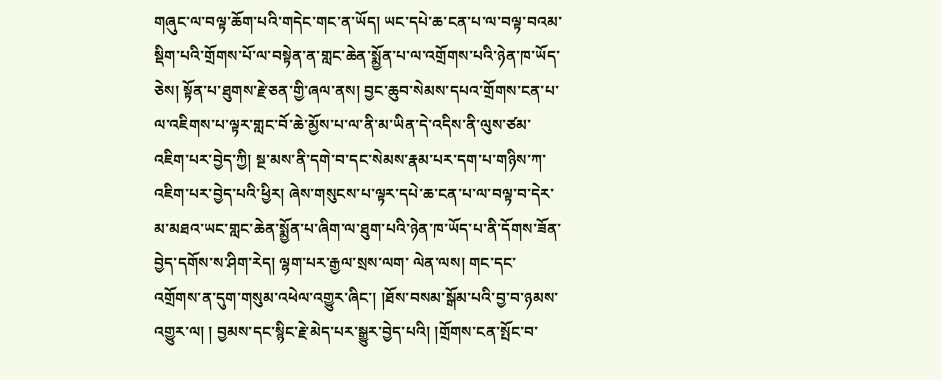གཞུང་ལ་བལྟ་ཆོག་པའི་གདེང་གང་ན་ཡོད། ཡང་དཔེ་ཆ་ངན་པ་ལ་བལྟ་བའམ་སྡིག་པའི་གྲོགས་པོ་ལ་བསྟེན་ན་གླང་ཆེན་སྨྱོན་པ་ལ་འགྲོགས་པའི་ཉེན་ཁ་ཡོད་ཅེས། སྟོན་པ་ཐུགས་རྗེ་ཅན་གྱི་ཞལ་ནས། བྱང་ཆུབ་སེམས་དཔའ་གྲོགས་ངན་པ་ལ་འཇིགས་པ་ལྟར་གླང་བོ་ཆེ་མྱོས་པ་ལ་ནི་མ་ཡིན་དེ་འདིས་ནི་ལུས་ཙམ་འཇིག་པར་བྱེད་ཀྱི། སྔ་མས་ནི་དགེ་བ་དང་སེམས་རྣམ་པར་དག་པ་གཉིས་ཀ་འཇིག་པར་བྱེད་པའི་ཕྱིར། ཞེས་གསུངས་པ་ལྟར་དཔེ་ཆ་ངན་པ་ལ་བལྟ་བ་དེར་མ་མཐའ་ཡང་གླང་ཆེན་སྨྱོན་པ་ཞིག་ལ་ཐུག་པའི་ཉེན་ཁ་ཡོད་པ་ནི་དོགས་ཟོན་བྱེད་དགོས་ས་ཤིག་རེད། ལྷག་པར་རྒྱལ་སྲས་ལག་ ལེན་ལས། གང་དང་འགྲོགས་ན་དུག་གསུམ་འཕེལ་འགྱུར་ཞིང་། །ཐོས་བསམ་སྒོམ་པའི་བྱ་བ་ཉམས་འགྱུར་ལ། ། བྱམས་དང་སྙིང་རྗེ་མེད་པར་སྒྱུར་བྱེད་པའི། །གྲོགས་ངན་སྤོང་བ་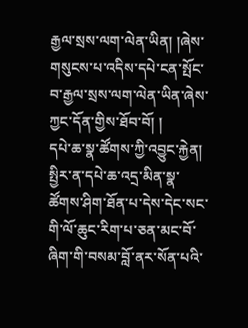རྒྱལ་སྲས་ལག་ལེན་ཡིན། །ཞེས་གསུངས་པ་འདིས་དཔེ་ངན་སྤོང་བ་རྒྱལ་སྲས་ལག་ལེན་ཡིན་ཞེས་ཀྱང་དོན་གྱིས་ཐོབ་བོ། །
དཔེ་ཆ་སྣ་ཚོགས་ཀྱི་འབྱུང་རྐྱེན། སྤྱིར་ན་དཔེ་ཆ་འདྲ་མིན་སྣ་ཚོགས་ཤིག་ཐོན་པ་དེས་དེང་སང་གི་ལོ་ཆུང་རིག་པ་ཅན་མང་བོ་ཞིག་གི་བསམ་བློ་ནར་སོན་པའི་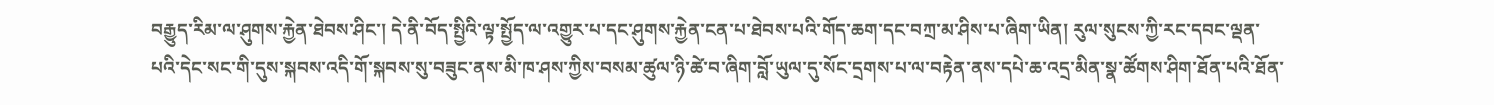བརྒྱུད་རིམ་ལ་ཤུགས་རྐྱེན་ཐེབས་ཤིང་། དེ་ནི་བོད་སྤྱིའི་ལྟ་སྤྱོད་ལ་འགྱུར་པ་དང་ཤུགས་རྐྱེན་ངན་པ་ཐེབས་པའི་གོད་ཆག་དང་བཀྲ་མ་ཤིས་པ་ཞིག་ཡིན། རུལ་སུངས་ཀྱི་རང་དབང་ལྡན་པའི་དེང་སང་གི་དུས་སྐབས་འདི་གོ་སྐབས་སུ་བཟུང་ནས་མི་ཁ་ཤས་ཀྱིས་བསམ་ཚུལ་ཉི་ཚེ་བ་ཞིག་བློ་ཡུལ་དུ་སོང་དྲགས་པ་ལ་བརྟེན་ནས་དཔེ་ཆ་འདྲ་མིན་སྣ་ཚོགས་ཤིག་ཐོན་པའི་ཐོན་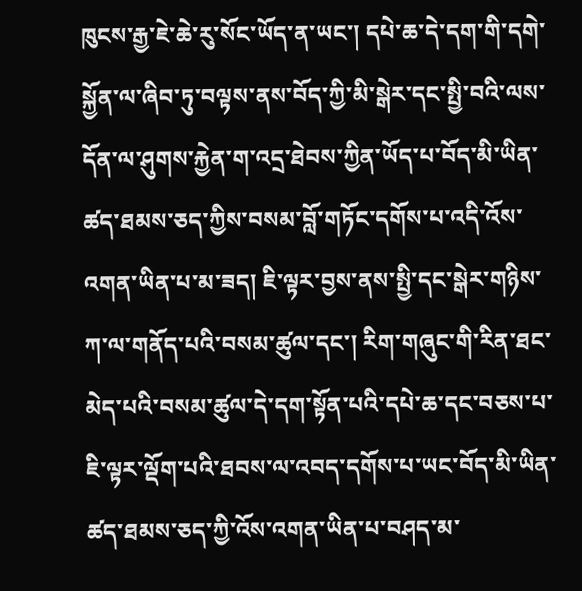ཁུངས་རྒྱ་ཇེ་ཆེ་རུ་སོང་ཡོད་ན་ཡང་། དཔེ་ཆ་དེ་དག་གི་དགེ་སྐྱོན་ལ་ཞིབ་ཏུ་བལྟས་ནས་བོད་ཀྱི་མི་སྒེར་དང་སྤྱི་བའི་ལས་དོན་ལ་ཤུགས་རྐྱེན་ག་འདྲ་ཐེབས་ཀྱིན་ཡོད་པ་བོད་མི་ཡིན་ཚད་ཐམས་ཅད་ཀྱིས་བསམ་བློ་གཏོང་དགོས་པ་འདི་འོས་འགན་ཡིན་པ་མ་ཟད། ཇི་ལྟར་བྱས་ནས་སྤྱི་དང་སྒེར་གཉིས་ཀ་ལ་གནོད་པའི་བསམ་ཚུལ་དང་། རིག་གཞུང་གི་རིན་ཐང་མེད་པའི་བསམ་ཚུལ་དེ་དག་སྟོན་པའི་དཔེ་ཆ་དང་བཅས་པ་ཇི་ལྟར་ལྡོག་པའི་ཐབས་ལ་འབད་དགོས་པ་ཡང་བོད་མི་ཡིན་ཚད་ཐམས་ཅད་ཀྱི་འོས་འགན་ཡིན་པ་བཤད་མ་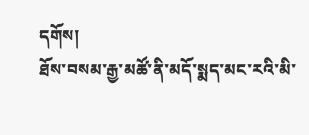དགོས།
ཐོས་བསམ་རྒྱ་མཚོ་ནི་མདོ་སྨད་མང་རའི་མི་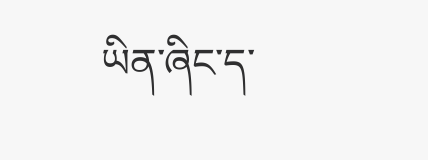ཡིན་ཞིང་ད་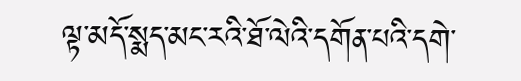ལྟ་མདོ་སྨད་མང་རའི་ཐོ་ལེའི་དགོན་པའི་དགེ་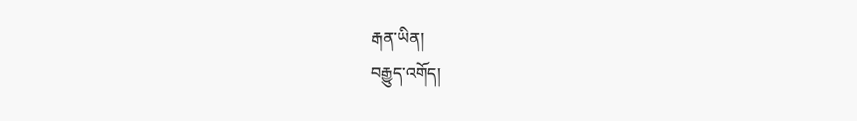རྒན་ཡིན།
བརྒྱུད་འགོད།